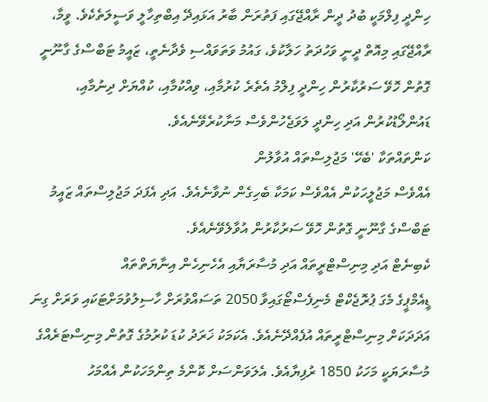ހިންދީ ފިލްމަކީ ބުދު ދީން ރާއްޖޭގައި ފަތުރަން ބާރު އަޅައިދޭ އިބްތިހާލީ ވަސީލަތެކެވެ. ވީމާ، ރާއްޖޭގައި މިއޮތް ދީނީ ވަހުދަތު ހަލާކުވެ، ގައުމު ވަތަވައްސި ވެދާނެތީ، ޒައީމު ޓަބްސްގެ ގާނޫނީ ގޮތުން ހޮވޭ ސަރުކާރުން ހިންދީ ފިލްމު އެތެރެ ކުރުމާއި، ވިއްކުމާއި، ކުއްޔަށް ދިނުމާއި، ޑައުންލޯޑުކުރުން އަދި ހިންދީ ލަވަޖެހުންވެސް މަނާކުރެވޭނެއެވެ.
ކަންތައްތަކާ 'ބެހޭ' މަޖުލިސްތައް އުވާލުން
އެއްވެސް މަޖުލީހަކުން އެއްވެސް ކަމަކާ ބެހިގެން ނުވާނެއެވެ. އަދި އެފަދަ މަޖުލިސްތައް ޒައީމު ޓަބްސްގެ ގާނޫނީ ގޮތުން ހޮވޭ ސަރުކާރުން އުވާލެވޭނެއެވެ.
ކެބިނެޓް އަދި މިނިސްޓްރީތައް އަދި މުސާރަޔާއި އެހެނިހެން އިނާޔަތްތައް
ޑީއެމްޕީގެ މެގަ ޕުރޮޖެކްޓް މެނިފެސްޓޯގައިވާ 2050 ތަސައްވުރަށް ހާސިލުވުމަށްޓަކައި ވަރަށް ގިނަ އަދަދަކަށް މިނިސްޓްރީތައް އުފެއްދޭނެއެވެ. އެކަމަކު ޚަރަދު ކުޑަ ކުރުމުގެ ގޮތުން މިނިސްޓަރެއްގެ މުސާރަޔަކީ މަހަކު 1850 ރުފިޔާއެވެ. އެލަވަންސަށް ކޮންމެ ތިންމަހަކުން އެއްމަހު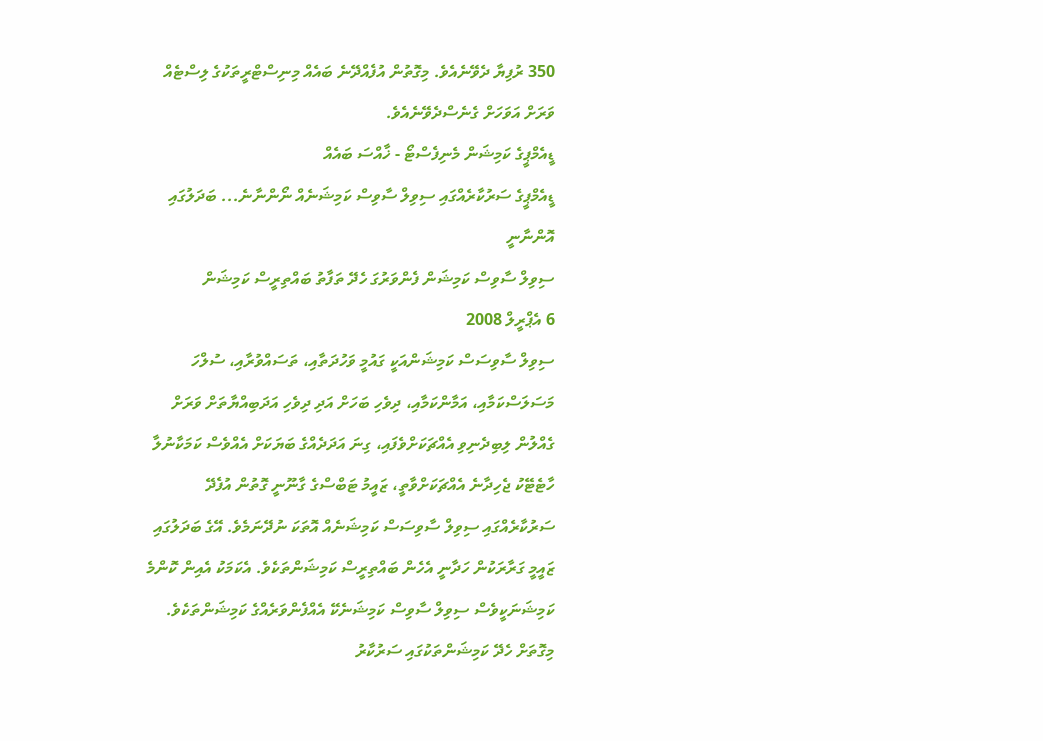350 ރުފިޔާ ދެވޭނެއެވެ. މިގޮތުން އުފެއްދޭނެ ބައެއް މިނިސްޓްރީތަކުގެ ލިސްޓެއް ވަރަށް އަވަހަށް ގެނެސްދެވޭނެއެވެ.
ޑީއެމްޕީގެ ކަމިޝަން މެނިފެސްޓޯ - ޚާއްސަ ބައެއް
ޑީއެމްޕީގެ ސަރުކާރެއްގައި ސިވިލް ސާވިސް ކަމިޝަނެއް ނޯންނާނެ... ބަދަލުގައި އޮންނާނީ
ސިވިލް ސާވިސް ކަމިޝަން ފެންވަރުގަ ހެދޭ ތަފާތު ބައްތިރީސް ކަމިޝަން
6 އެޕްރީލް 2008
ސިވިލް ސާވިސަސް ކަމިޝަންއަކީ ގައުމީ ވަހުދަތާއި، ތަސައްވުރާއި، ސުލްހަ މަސަލަސްކަމާއި، އަމާންކަމާއި، ދިވެހި ބަހަށް އަދި ދިވެހި އަދަބިއްޔާތަށް ވަރަށް ގެއްލުން ލިބިދެނިވި އެއްޗަކަށްވެފައި، ގިނަ އަދަދެއްގެ ބަޔަކަށް އެއްވެސް ކަމަކާނުލާ ހާޓެޓޭކު ޖެހިދާނެ އެއްޗަކަށްވާތީ، ޒައީމު ޓަބްސްގެ ގާނޫނީ ގޮތުން އުފެދޭ ސަރުކާރެއްގައި ސިވިލް ސާވިސަސް ކަމިޝަނެއް އޮތަކަ ނުދޭނަމެވެ. އޭގެ ބަދަލުގައި ޒައީމީ ގަރާރަކުން ހަދާނީ އެހެން ބައްތިރީސް ކަމިޝަންތަކެވެ. އެކަމަކު އެއިން ކޮންމެ ކަމިޝަނަކީވެސް ސިވިލް ސާވިސް ކަމިޝަނެކޭ އެއްފެންވަރެއްގެ ކަމިޝަންތަކެވެ. މިގޮތަށް ހެދޭ ކަމިޝަންތަކުގައި ސަރުކާރު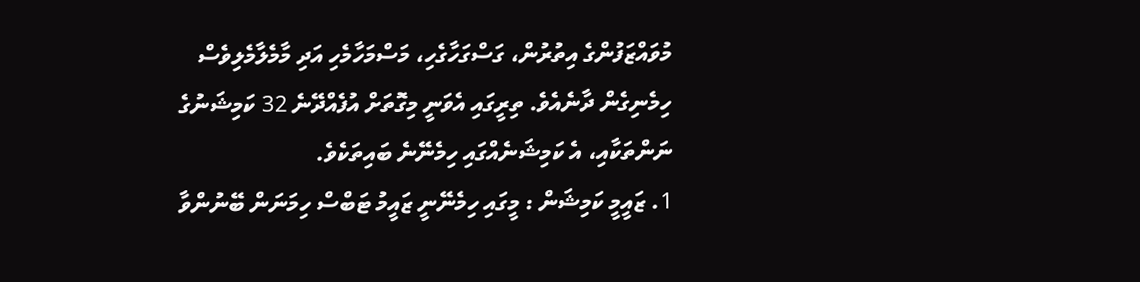މުވައްޒަފުންގެ އިތުރުން، ގަސްގަހާގެހި، މަސްމަހާމެހި އަދި މާމެލާމެލިވެސް ހިމެނިގެން ދާނެއެވެ. ތިރީގައި އެވަނީ މިގޮތަށް އުފެއްދޭނެ 32 ކަމިޝަނުގެ ނަންތަކާއި، އެ ކަމިޝަނެއްގައި ހިމެނޭނެ ބައިތަކެވެ.
1. ޒައީމީ ކަމިޝަން : މީގައި ހިމެނޭނީ ޒައީމު ޓަބްސް ހިމަނަން ބޭނުންވާ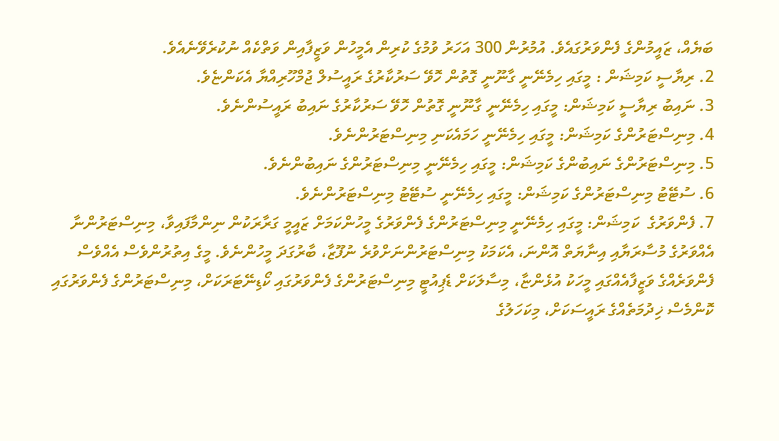ބަޔެއް، ޒައީމުންގެ ފެންވަރުގައެވެ. އުމުރުން 300 އަހަރު ވުމުގެ ކުރިން އެމީހުން ވަޒީފާއިން ވަތްކެއް ނުކުރެވޭނެއެވެ.
2. ރިޔާސީ ކަމިޝަން : މީގައި ހިމެނޭނީ ގާނޫނީ ގޮތުން ހޮވޭ ސަރުކާރުގެ ރައީސުލް ޖުމްހޫރިއްޔާ އެކަންޏެވެ.
3. ނައިބު ރިޔާސީ ކަމިޝަން: މީގައި ހިމެނޭނީ ގާނޫނީ ގޮތުން ހޮވޭ ސަރުކާރުގެ ނައިބު ރައީސުންނެވެ.
4. މިނިސްޓަރުންގެ ކަމިޝަން: މީގައި ހިމެނޭނީ ހަމައެކަނި މިނިސްޓަރުންނެވެ.
5. މިނިސްޓަރުންގެ ނައިބުންގެ ކަމިޝަން: މީގައި ހިމެނޭނީ މިނިސްޓަރުންގެ ނައިބުންނެވެ.
6. ސުޓޭޓު މިނިސްޓަރުންގެ ކަމިޝަން: މީގައި ހިމެނޭނީ ސުޓޭޓު މިނިސްޓަރުންނެވެ.
7. ފެންވަރުގެ  ކަމިޝަން: މީގައި ހިމެނޭނީ މިނިސްޓަރުންގެ ފެންވަރުގެ މީހުންކަމަށް ޒައީމީ ގަރާރަކުން ނިންމާފައިވާ، މިނިސްޓަރުންނާ އެއްވަރުގެ މުސާރަޔާއި އިނާޔަތް އޮންނަ، އެކަމަކު މިނިސްޓަރުންނަށްވުރެ ނުފޫޒާ، ބާރުގަދަ މީހުންނެވެ. މީގެ އިތުރުންވެސް އެއްވެސް ފެންވަރެއްގެ ވަޒީފާއެއްގައި މީހަކު އުޅެންޏާ، މިސާލަކަށް ޑެޕިއުޓީ މިނިސްޓަރުންގެ ފެންވަރުގައި ކޯޑިނޭޓަރަކަށް، މިނިސްޓަރުންގެ ފެންވަރުގައި ކޮންމެސް ޚިދުމަތެއްގެ ރައީސަކަށް، މިކަހަލުގެ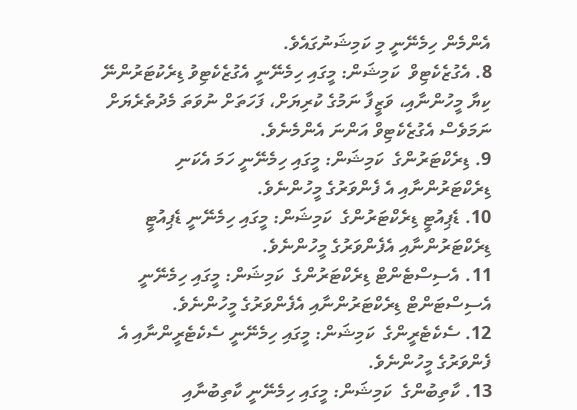އެންމެން ހިމެނޭނީ މި ކަމިޝަނުގައެވެ.
8. އެގުޒެކެޓިވް  ކަމިޝަން: މީގައި ހިމެނޭނީ އެގުޒެކެޓިވު ޑިރެކުޓަރުންނޭ ކިޔާ މީހުންނާއި، ވަޒީފާ ނަމުގެ ކުރިޔަށް، ފަހަތަށް ނުވަތަ މެދުތެރެޔަށް ނަމަވެސް އެގުޒެކެޓިވް އަންނަ އެންމެނެވެ.
9. ޑިރެކްޓަރުންގެ  ކަމިޝަން: މީގައި ހިމެނޭނީ ހަމަ އެކަނި ޑިރެކްޓަރުންނާއި އެ ފެންވަރުގެ މީހުންނެވެ.
10. ޑެޕިއުޓީ ޑިރެކްޓަރުންގެ  ކަމިޝަން: މީގައި ހިމެނޭނީ ޑެޕިއުޓީ ޑިރެކްޓަރުންނާއި އެފެންވަރުގެ މީހުންނެވެ.
11. އެސިސްޓެންޓް ޑިރެކްޓަރުންގެ  ކަމިޝަން: މީގައި ހިމެނޭނީ އެސިސްޓަންޓް ޑިރެކްޓަރުންނާއި އެފެންވަރުގެ މީހުންނެވެ.
12. ސެކެޓެރީންގެ  ކަމިޝަން: މީގައި ހިމެނޭނީ ސެކެޓެރީންނާއި އެ ފެންވަރުގެ މީހުންނެވެ.
13. ކާތިބުންގެ  ކަމިޝަން: މީގައި ހިމެނޭނީ ކާތިބުނާއި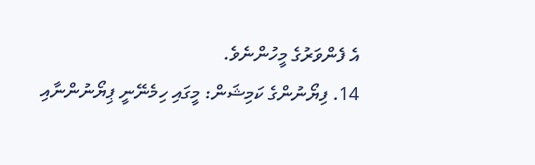އެ ފެންވަރުގެ މީހުންނެވެ.
14. ފިޔޯނުންގެ ކަމިޝަން: މީގައި ހިމެނޭނީ ޕިޔޯނުންނާއި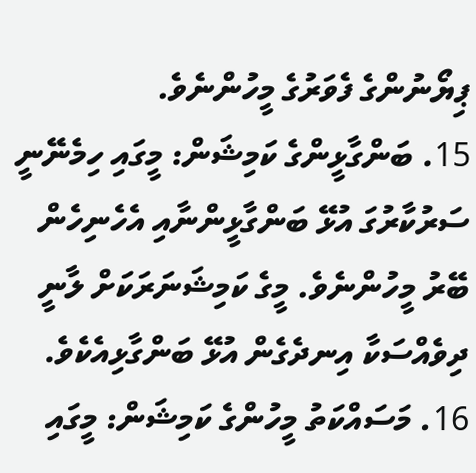ޕިޔޯނުންގެ ފެވަރުގެ މީހުންނެވެ.
15. ބަންގާޅީންގެ ކަމިޝަން: މީގައި ހިމެނޭނީ ސަރުކާރުގަ އުޅޭ ބަންގާޅީންނާއި އެހެނިހެން ބޭރު މީހުންނެވެ. މީގެ ކަމިޝަނަރަކަށް ލާނީ ދިވެއްސަކާ އިނދެގެން އުޅޭ ބަންގާޅިއެކެވެ.
16. މަސައްކަތު މީހުންގެ ކަމިޝަން: މީގައި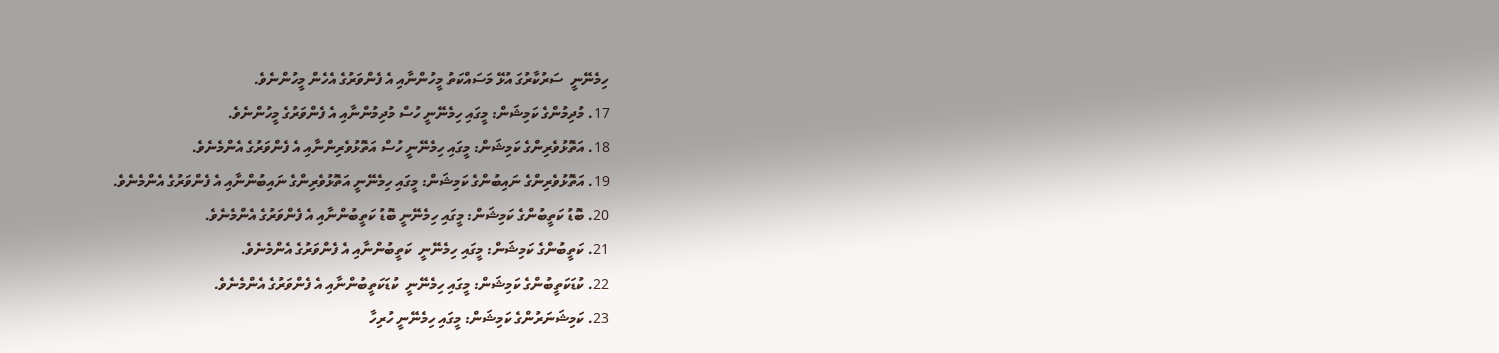ހިމެނޭނީ  ސަރުކާރުގަ އުޅޭ މަސައްކަތު މީހުންނާއި އެ ފެންވަރުގެ އެހެން މީހުންނެވެ.
17. މުދިމުންގެ ކަމިޝަން: މީގައި ހިމެނޭނީ ހުސް މުދިމުންނާއި އެ ފެންވަރުގެ މީހުންނެވެ.
18. އަތޮޅުވެރިންގެ ކަމިޝަން: މީގައި ހިމެނޭނީ ހުސް އަތޮޅުވެރިންނާއި އެ ފެންވަރުގެ އެންމެނެވެ.
19. އަތޮޅުވެރިންގެ ނައިބުންގެ ކަމިޝަން: މީގައި ހިމެނޭނީ އަތޮޅުވެރިންގެ ނައިބުންނާއި އެ ފެންވަރުގެ އެންމެނެވެ.
20. ބޮޑު ކަތީބުންގެ ކަމިޝަން: މީގައި ހިމެނޭނީ ބޮޑު ކަތީބުންނާއި އެ ފެންވަރުގެ އެންމެނެވެ.
21. ކަތީބުންގެ ކަމިޝަން: މީގައި ހިމެނޭނީ  ކަތީބުންނާއި އެ ފެންވަރުގެ އެންމެނެވެ.
22. ކުޑަކަތީބުންގެ ކަމިޝަން: މީގައި ހިމެނޭނީ  ކުޑަކަތީބުންނާއި އެ ފެންވަރުގެ އެންމެނެވެ.
23. ކަމިޝަނަރުންގެ ކަމިޝަން: މީގައި ހިމެނޭނީ ހުރިހާ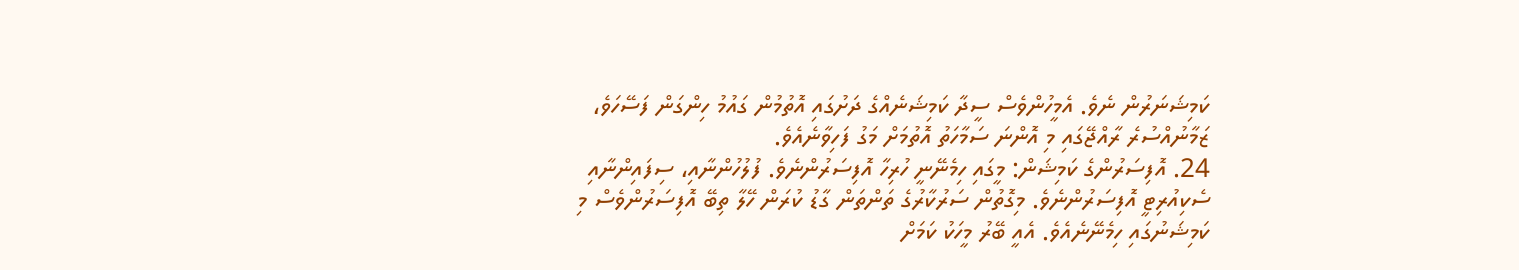ކަމިޝަނަރުން ނެވެ. އެމީހުންވެސް ސީދާ ކަމިޝަނެއްގެ ދަށުގައި އޮތުމުން ގައުމު ހިންގަން ފަސޭހަވެ، ޒަމާނުއްސުރެ ރާއްޖޭގައި މި އޮންނަ ސަމާހަތު އޮތުމަށް މަގު ފަހިވާނެއެވެ.
24. އޮފިސަރުންގެ ކަމިޝަން: މީގައި ހިމެނޭނީ ހުރިހާ އޮފިސަރުންނެވެ. ފުލުހުންނާއި، ސިފައިންނާއި ސެކިއުރިޓީ އޮފިސަރުންނެވެ. މިގޮތުން ސަރުކާރުގެ ތަންތަން ގާޑު ކުރަން ހޭލާ ތިބޭ އޮފިސަރުންވެސް މި ކަމިޝަނުގައި ހިމެނޭނެއެވެ. އެއީ ބޭރު މީހަކު ކަމަށް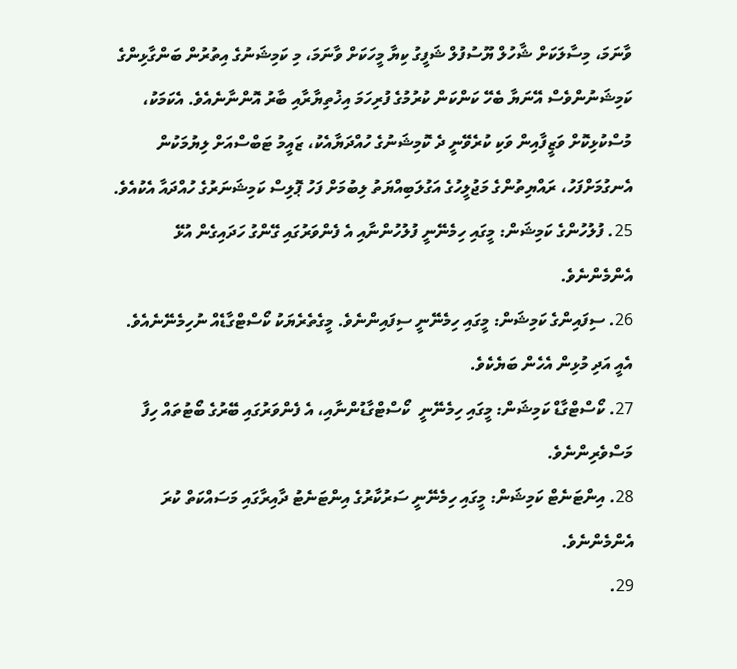ވާނަމަ، މިސާލަކަށް ޝާހުލް ޔޫސުފުލް ޝަފީގު ކިޔާ މީހަކަށް ވާނަމަ، މި ކަމިޝަނުގެ އިތުރުން ބަންގާޅިންގެ ކަމިޝަނުންވެސް އޭނަޔާ ބެހޭ ކަންކަން ކުރުމުގެ ފުރިހަމަ އިޚުތިޔާރާއި ބާރު އޮންނާނެއެވެ. އެކަމަކު، މުސްކުޅިކޮށް ވަޒީފާއިން ވަކި ކުރެވޭނީ ދެ ކޮމިޝަނުގެ ހުއްދަޔާއެކު، ޒައީމު ޓަބްސްއަށް ލިޔުމަކުން އެނގުމަށްފަހު، ރައްޔިތުންގެ މަޖުލީހުގެ އަގުލަބިއްޔަތު ލިބުމަށް ފަހު ޕޮލިސް ކަމިޝަނަރުގެ ހުއްދައާ އެކުއެވެ.
25. ފުލުހުންގެ ކަމިޝަން: މީގައި ހިމެނޭނީ ފުލުހުންނާއި އެ ފެންވަރުގައި ގޭންގު ހަދައިގެން އުޅޭ އެންމެންނެވެ.
26. ސިފައިންގެ ކަމިޝަން: މީގައި ހިމެނޭނީ ސިފައިންނެވެ. މީގެތެރެޔަކު ކޯސްޓްގާޑެއް ނުހިމެނޭނެއެވެ. އެއީ އަދި މުޅިން އެހެން ބަޔެކެވެ.
27. ކޯސްޓްގާޑް ކަމިޝަން: މީގައި ހިމެނޭނީ  ކޯސްޓްގާޑުންނާއި، އެ ފެންވަރުގައި ބޭރުގެ ބޯޓުތައް ހިފާ މަސްވެރިންނެވެ.
28. އިންޓަނެޓް ކަމިޝަން: މީގައި ހިމެނޭނީ ސަރުކާރުގެ އިންޓަނެޓު ދާއިރާގައި މަސައްކަތް ކުރަ އެންމެންނެވެ.
29.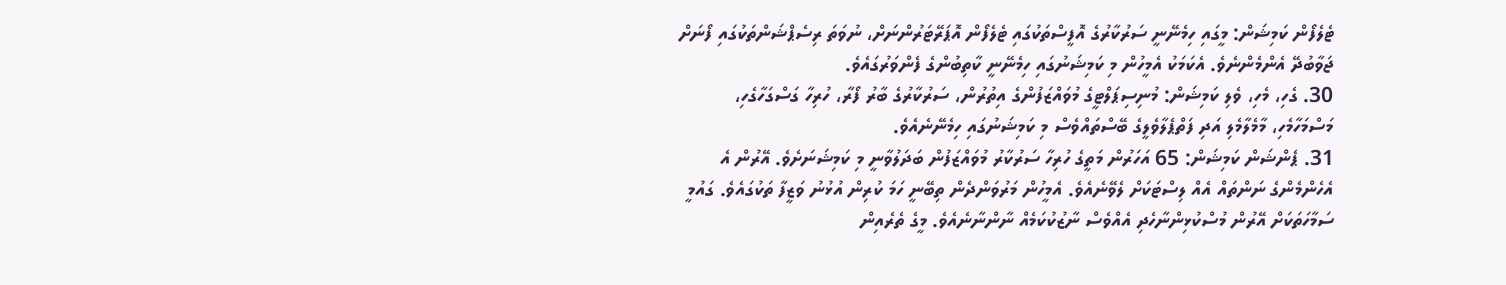ޓެލެފޯން ކަމިޝަން: މީގައި ހިމެނޭނީ ސަރުކާރުގެ އޮފީސްތަކުގައި ޓެލެފޯން އޮޕަރޭޓަރުންނަށް، ނުވަތަ ރިސެޕްޝަންތަކުގައި ފޯނަށް ޖަވާބުދޭ އެންމެންނެވެ. އެކަމަކު އެމީހުން މި ކަމިޝަނުގައި ހިމެނޭނީ ކާތިބުންގެ ފެންވަރުގައެވެ.
30. ގެހި، މެހި، ވެލި ކަމިޝަން: މުނިސިޕަލްޓީގެ މުވައްޒަފުންގެ އިތުރުން، ސަރުކާރުގެ ބާރު ފޯރާ، ހުރިހާ ގަސްގަހާގެހި، މަސްމަހާމެހި، މާމެލާމެލި އަދި ފަތްޕެލާވެލީގެ ބޭސްތައްވެސް މި ކަމިޝަނުގައި ހިމެނޭނެއެވެ.
31. ޕެންޝަން ކަމިޝަން: 65 އަހަރުން މަތީގެ ހުރިހާ ސަރުކާރު މުވައްޒަފުން ބަދަލުވާނީ މި ކަމިޝަނަށެވެ. އޭރުން އެ އެހެންމެންގެ ނަންތައް އެއް ލިސްޓަކަށް ލެވޭނެއެވެ. އެމީހުން މަރުވަންދެން ތިބޭނީ ހަމަ ކުރިން އުޅުނު ވަޒީފާ ތަކުގައެވެ. ގައުމީ ސަމާހަތަކަށް އޭރުން މުސްކުޅިންނާހެދި އެއްވެސް ނާޒުކުކަމެއް ނާންނާނެއެވެ. މީގެ ތެރެއިން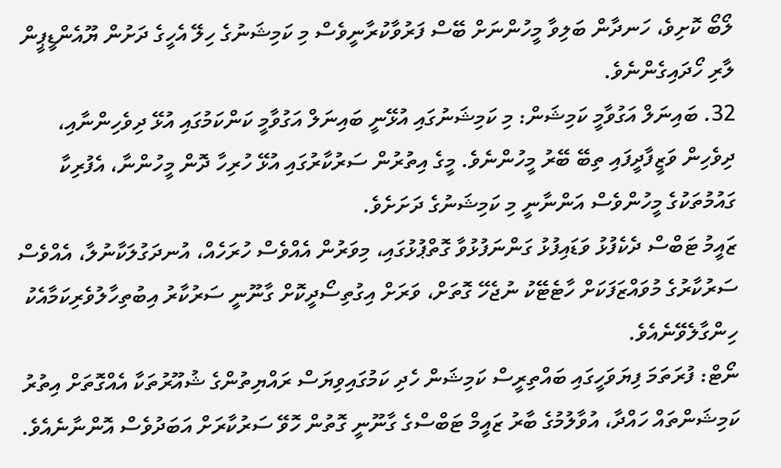ލޯބޯ ކޮށިވެ، ހަނދާން ބަލިވާ މީހުންނަށް ބޭސް ފަރުވާކުރާނީވެސް މި ކަމިޝަނުގެ ހިލޭ އެހީގެ ދަށުން ޔޫއެންޑީޕީން ލާރި ހޯދައިގެންނެވެ.
32. ބައިނަލް އަގުވާމީ ކަމިޝަން: މި ކަމިޝަނުގައި އުޅޭނީ ބައިނަލް އަގުވާމީ ކަންކަމުގައި އުޅޭ ދިވެހިންނާއި، ދިވެހިން ވަޒީފާދީފައި ތިބޭ ބޭރު މީހުންނެވެ. މީގެ އިތުރުން ސަރުކާރުގައި އުޅޭ ހުރިހާ ދޮން މީހުންނާ، އެފުރިކާ ގައުމުތަކުގެ މީހުންވެސް އަންނާނީ މި ކަމިޝަނުގެ ދަށަށެވެ.
ޒައީމު ޓަބްސް ދެކެފުޅު ވަޑައިފުޅު ގަންނަފުޅުވާ ގޮތްޕުޅުގައި، މިވަރުން އެއްވެސް ހުރަހެއް، އުނދަގުލަކާނުލާ، އެއްވެސް ސަރުކާރުގެ މުވައްޒަފަކަށް ހާޓެޓޭކު ނުޖެހޭ ގޮތަށް، ވަރަށް އިގުތިސޯދީކޮށް ގާނޫނީ ސަރުކާރު އިބުތިހާލުވެރިކަމާއެކު ހިންގާލެވޭނެއެވެ.
ނޯޓް: ފުރަތަމަ ފިޔަވަހީގައި ބައްތިރީސް ކަމިޝަން ހެދި ކަމުގައިވިޔަސް ރައްޔިތުންގެ ޝުއޫރުތަކާ އެއްގޮތަށް އިތުރު ކަމިޝަންތައް ހައްދާ، އުވާލުމުގެ ބާރު ޒައީމް ޓަބްސްގެ ގާނޫނީ ގޮތުން ހޮވޭ ސަރުކާރަށް އަބަދުވެސް އޮންނާނެއެވެ.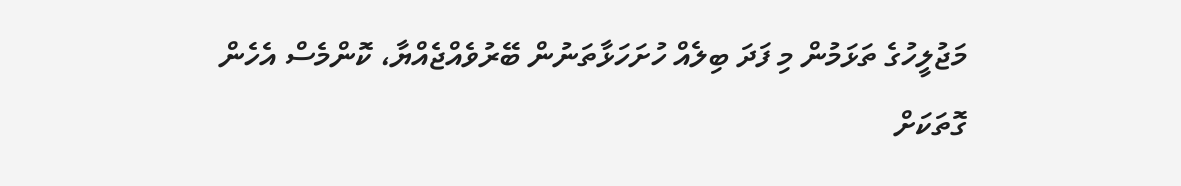މަޖުލީހުގެ ތަޅަމުން މި ފަދަ ބިލެއް ހުށަހަޅާތަނުން ބޭރުވެއްޖެއްޔާ، ކޮންމެސް އެހެން ގޮތަކަށް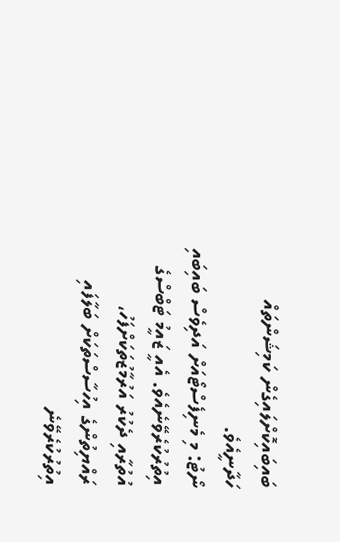ބައިބައިކޮށްލައިގެން ކަމިޝަންތައް ހަދާނީއެވެ.
ނޯޓު: މި މެނިފެސްޓޯއަށް އަދިވެސް ބައިބައި އިތުރުކުރެވޭނެއެވެ. އެއީ ޒައީމު ޓަބްސްގެ އުތުރާއި ދެކުރު އަރުމާޒުތަކަށްފަހު، ރައްޔިތުންގެ އިހުސާސްތަކަށް ބަލާފައި އިތުރުކުރެވޭނެ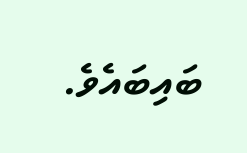ބައިބައެވެ.